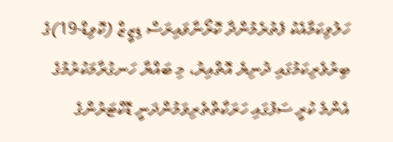ހަލުވިކަމާއެކު ފެތުރެމުންދާ ކޮރޯނާވައިރަސް ޑިޒީޒް (ކޮވިޑް-19)ގެ ބިރުވެރިކަމުގައި ދުނިޔެ އޮތްއިރު، މި ބައްޔާ ހަނގުރާމަކުރުމުގެ އެންމެ ކުރީ ސަފުގައި ހަރަކާތްތެރިވަމުންދަނީ ޑޮކްޓަރުންގެ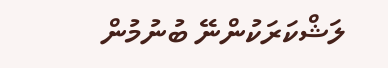ލަޝްކަރަކުންނޭ ބުނުމުން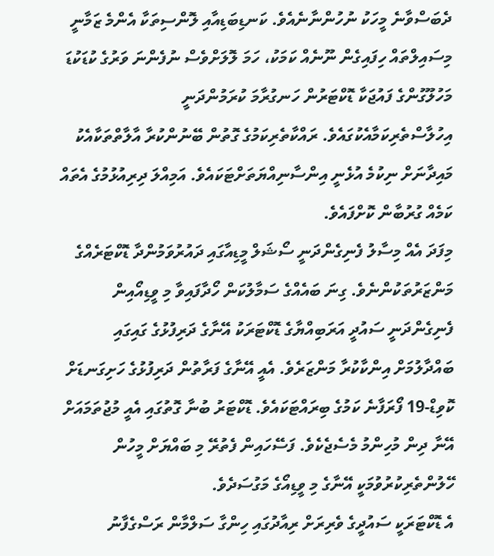ދެބަސްވާނެ މީހަކު ނުހުންނާނެއެވެ. ކަނޑިބަޑިއާއި ލޮންސިތަކާ އެންމެ ޒަމާނީ މިސައިލްތައް ހިފައިގެން ނޫނެއް ކަމަކު، ހަމަ ލޮލަށްވެސް ނުފެންނަ ވަރުގެ ކުޑަކުޑަ މަހުލޫގުންގެ ފައުޖަކާ ޑޮކްޓަރުން ހަނގުރާމަ ކުރަމުންދަނީ އިހުލާސްތެރިކަމާއެކުގައެވެ. ރައްކާތެރިކަމުގެ ގޮތުން ބޭނުންކުރާ އާލާތްތަކާއެކު މައިދާނަށް ނިކުމެ އުޅެނީ އިންސާނިއްޔަތަށްޓަކައެވެ. އަމިއްލަ ދިރިއުޅުމުގެ އެތައް ކަމެއް ގުރުބާން ކޮށްފައެވެ.
މިފަދަ އެއް މިސާލު ފެނިގެންދަނީ ސޯޝަލް މީޑިއާގައި ދައުރުވަމުންދާ ޑޮކްޓަރެއްގެ މަންޒަރުތަކުންނެވެ. ގިނަ ބައެއްގެ ސަމާލުކަން ހޯދާފައިވާ މި ވީޑިއޯއިން ފެނިގެންދަނީ ސައުދީ އަރަބިއްޔާގެ ޑޮކްޓަރަކު އޭނާގެ ދަރިފުޅުގެ ގައިގައި ބައްދާލުމަށް އިންކާކުރާ މަންޒަރެވެ. އެއީ އޭނާގެ ފަރާތުން ދަރިފުޅުގެ ހަށިގަނޑަށް ކޮވިޑް-19 ފޯރަފާނެ ކަމުގެ ބިރައްޓަކައެވެ. ޑޮކްޓަރު ބުނާ ގޮތުގައި އެއީ މުޖުތަމައަށް އޭނާ ދިން މުހިންމު މެސެޖެކެވެ. ފަސޭހައިން ފެތުރޭ މި ބައްޔަށް މީހުން ހޭލުންތެރިކުރުވުމަކީ އޭނާގެ މި ވީޑިއޯގެ މަގުސަދެވެ.
އެ ޑޮކްޓަރަކީ ސައުދީގެ ވެރިރަށް ރިއާދުގައި ހިންގާ ސަލްމާން ރަސްގެފާނު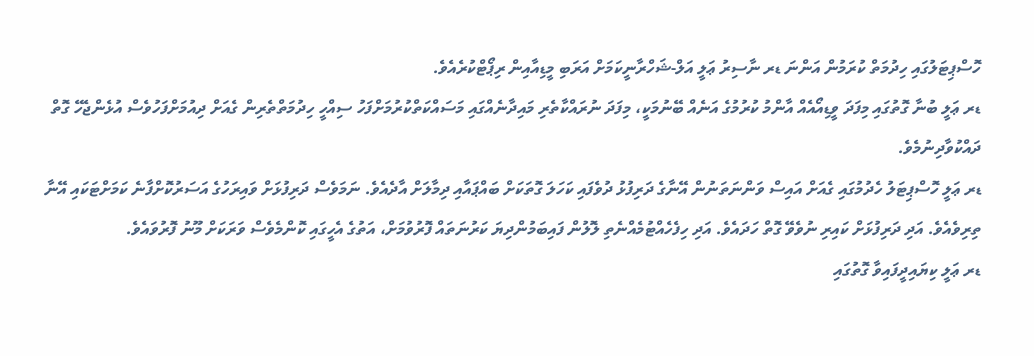ހޮސްޕިޓަލުގައި ހިދުމަތް ކުރަމުން އަންނަ ޑރ ނާސިރު ޢަލީ އަލް-ޝަހްރާނީކަމަށް އަރަބި މީޑިއާއިން ރިޕޯޓްކުރެއެވެ.
ޑރ ޢަލީ ބުނާ ގޮތުގައި މިފަދަ ވީޑިއޯއެއް އާންމު ކުރުމުގެ އަނެއް ބޭނުމަކީ، މިފަދަ ނުރައްކާތެރި މައިދާނެއްގައި މަސައްކަތްކުރުމަށްފަހު ސިއްހީ ހިދުމަތްތެރިން ގެއަށް ދިއުމަށްފަހުވެސް އުޅެންޖެހޭ ގޮތް ދައްކުވާދިނުމެވެ.
ޑރ ޢަލީ ހޮސްޕިޓަލު ހެދުމުގައި ގެއަށް އައިސް ވަންނަތަނުން އޭނާގެ ދަރިފުޅު ދުވެފައި ކަހަލަ ގޮތަކަށް ބައްޕައާއި ދިމާލަށް އާދެއެވެ. ނަމަވެސް ދަރިފުޅަށް ވައިރަހުގެ އަސަރުކޮށްފާނެ ކަމަށްޓަކައި އޭނާ ތިރިވެއެވެ. އަދި ދަރިފުޅަށް ކައިރި ނުވެވޭ ގޮތް ހަދައެވެ. އަދި ހިފެހެއްޓުމެއްނެތި ލޮލުން ފައިބަމުންދިޔަ ކަރުނަތައް ފޮރުވުމަށް، އަތުގެ އެހީގައި ކޮންމެވެސް ވަރަކަށް މޫނު ފޮރުވައެވެ.
ޑރ ޢަލީ ކިޔައިދީފައިވާ ގޮތުގައި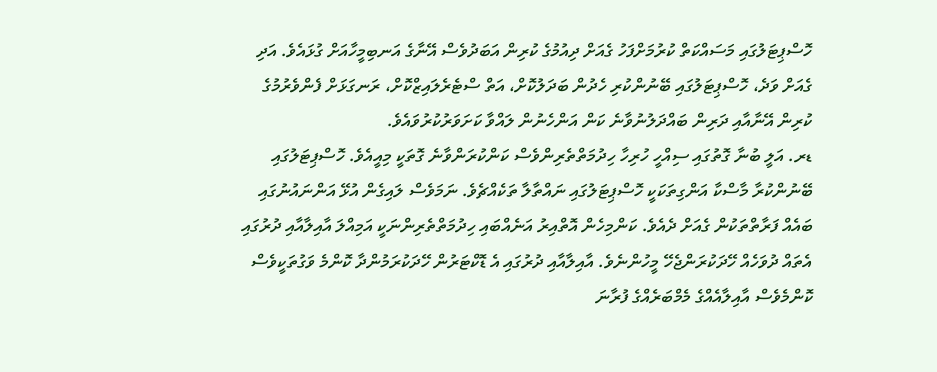ހޮސްޕިޓަލުގައި މަސައްކަތް ކުރުމަށްފަހު ގެއަށް ދިއުމުގެ ކުރިން އަބަދުވެސް އޭނާގެ އަނބިމީހާއަށް ގުޅައެވެ. އަދި ގެއަށް ވަދެ، ހޮސްޕިޓަލުގައި ބޭނުންކުރި ހެދުން ބަދަލުކޮށް، އަތް ސްޓެރެލައިޒްކޮށް، ރަނގަޅަށް ފެންވެރުމުގެ ކުރިން އޭނާއާއި ދަރިން ބައްދަލުނުވާނެ ކަން އަންހެނުން ލައްވާ ކަށަވަރުކުރުވައެވެ.
ޑރ. އަލީ ބުނާ ގޮތުގައި ސިއްހީ ހުރިހާ ހިދުމަތްތެރިންވެސް ކަންކުރަންވާނެ ގޮތަކީ މިއީއެވެ. ހޮސްޕިޓަލުގައި ބޭނުންކުރާ މާސްކާ އަންގިތަކަކީ ހޮސްޕިޓަލުގައި ނައްތާލާ ތަކެއްޗެވެ. ނަމަވެސް ލައިގެން އުޅޭ އަންނައުނުގައި ބައެއް ފަރާތްތަކުން ގެއަށް ދެއެވެ. ކަންމިހެން އޮތްއިރު އަނެއްބައި ހިދުމަތްތެރިންނަކީ އަމިއްލަ އާއިލާއާއި ދުރުގައި އެތައް ދުވަހެއް ހޭދަކުރަންޖެހޭ މީހުންނެވެ. އާއިލާއާއި ދުރުގައި އެ ޑޮކްޓަރުން ހޭދަކުރަމުންދާ ކޮންމެ ވަގުތަކީވެސް ކޮންމެވެސް އާއިލާއެއްގެ މެމްބަރެއްގެ ފުރާނަ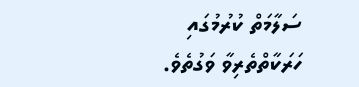ސަލާމަތް ކުރުމުގައި ހަރަކާތްތެރިވާ ވަގުތެވެ.